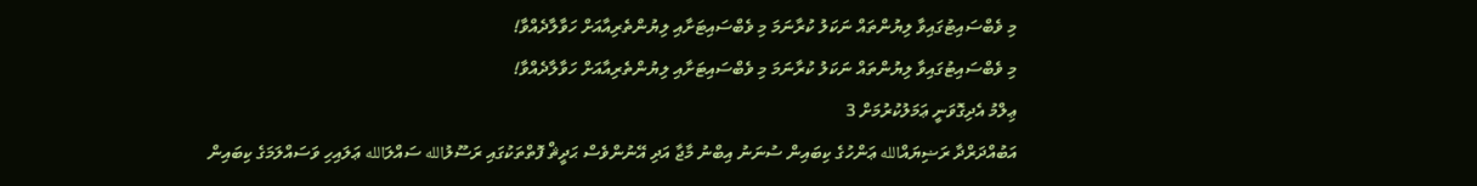މި ވެބްސައިޓުގައިވާ ލިޔުންތައް ނަކަލު ކުރާނަމަ މި ވެބްސައިޓަށާއި ލިޔުންތެރިއާއަށް ހަވާލާދެއްވާ!
މި ވެބްސައިޓުގައިވާ ލިޔުންތައް ނަކަލު ކުރާނަމަ މި ވެބްސައިޓަށާއި ލިޔުންތެރިއާއަށް ހަވާލާދެއްވާ!
ޢިލްމު އެދިގޮވަނީ ޢަމަލުކުރުމަށް 3
އަބުއްދަރްދާ ރަޟިޔައްالله ޢަންހުގެ ކިބައިން ސުނަނު އިބްނު މާޖާ އަދި އޭނުންވެސް ޙަދީޘް ފޮތްތަކުގައި ރަސޫލުالله ސައްލަالله ޢަލައިހި ވަސައްލަމަގެ ކިބައިން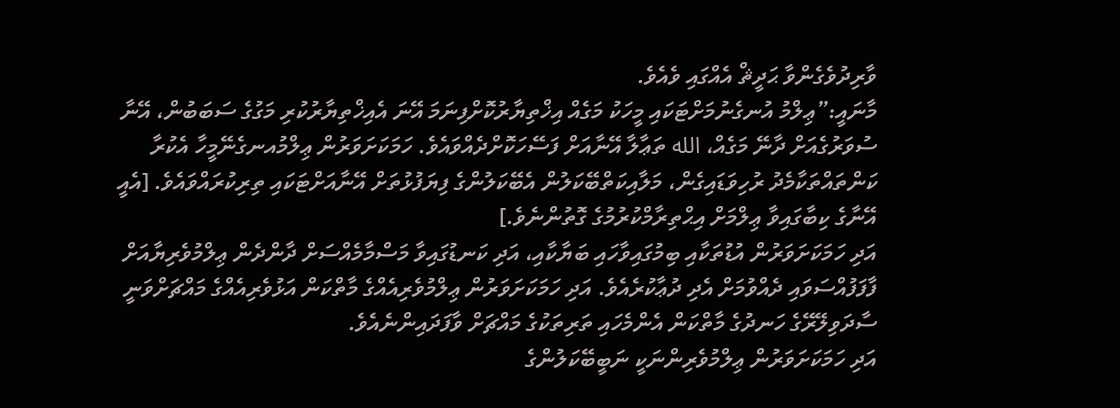ވާރިދުވެގެންވާ ޙަދީޘް އެއްގައި ވެއެވެ.
މާނައީ:”ޢިލްމު އުނގެނުމަށްޓަކައި މީހަކު މަގެއް އިޚްތިޔާރުކޮށްފިނަމަ އޭނަ އެއިޚްތިޔާރުކުރި މަގުގެ ސަބަބުން، އޭނާ ސުވަރުގެއަށް ދާނޭ މަގެއް، الله ތަޢާލާ އޭނާއަށް ފަސޭހަކޮށްދެއްވައެވެ. ހަމަކަށަވަރުން ޢިލްމުއނގެނޭމީހާ އެކުރާ ކަންތައްތަކާމެދު ރުހިވަޑައިގެން، މަލާއިކަތްބޭކަލުން އެބޭކަލުންގެ ފިޔަފުޅުތަށް އޭނާއަށްޓަކައި ތިރިކުރައްވައެވެ. [އެއީ އޭނާގެ ކިބާގައިވާ ޢިލްމަށް އިޙްތިރާމްކުރުމުގެ ގޮތުންނެވެ.]
އަދި ހަމަކަށަވަރުން އުޑުތަކާއި ބިމުގައިވާހައި ބަޔާކާއި، އަދި ކަނޑުގައިވާ މަސްމާމެއްސަށް ދާންދެން ޢިލްމުވެރިޔާއަށް ފާފަފުއްސަވައި ދެއްވުމަށް އެދި ދުޢާކުރެއެވެ. އަދި ހަމަކަށަވަރުން ޢިލްމުވެރިއެއްގެ މާތްކަން އަޅުވެރިއެއްގެ މައްޗަށްވަނީ ސާދަވިލޭރޭގެ ހަނދުގެ މާތްކަން އެންމެހައި ތަރިތަކުގެ މައްޗަށް ވާފަދައިންނެއެވެ.
އަދި ހަމަކަށަވަރުން ޢިލްމުވެރިންނަކީ ނަބީބޭކަލުންގެ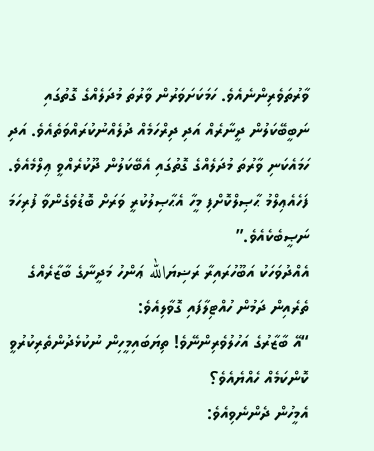ވާރުތަވެރިންނެއެވެ. ހަމަކަށަވަރުން ވާރުތަ މުދަލެއްގެ ގޮތުގައި ނަބީބޭކަލުން ދީނާރެއް އަދި ދިރްހަމެއް ދުލެއްނުކުރައްވަތެއެވެ. އަދި ހަމައެކަނި ވާރުތަ މުދަލެއްގެ ގޮތުގައި އެބޭކަލުން ދޫކުރެއްވީ ޢިލްމެއެވެ. ފަހެއެޢިލްމު ޙާޞިލްކޮށްފި މީހާ އެޙާޞިލުކުރީ ވަރަށް ބޮޑުވެގެންވާ ފުރިހަމަ ނަޞީބެކެއެވެ.”
އެއްދުވަހަކު އަބޫހުރައިރާ ރަޟިޔަالله ޢަންހު މަދީނާގެ ބާޒާރެއްގެ ތެރެއިން ދަމުން ހުއްޓިލާފައި ގޮވާލިއެވެ:
“އޭ ބާޒާރުގެ އަހުލުވެރިންނޭވެ! ތިޔަބައިމީހިން ނުކުޅެދުންތެރިކުރުވީ ކޮންކަމެއް ހެއްޔެއެވެ؟
އެމީހުން ދެންނެވިއެވެ: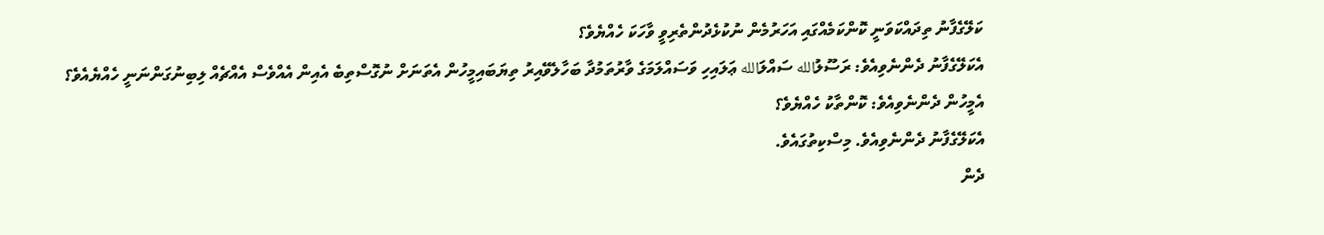ކަލޭގެފާނު ތިދައްކަވަނީ ކޮންކަމެއްގައި އަހަރުމެން ނުކުޅެދުންތެރިވީ ވާހަކަ ހެއްޔެވެ؟
އެކަލޭގެފާނު ދެންނެވިއެވެ: ރަސޫލުالله ސައްލަالله ޢަލައިހި ވަސައްލަމަގެ ވާރުތަމުދާ ބަހާލެވޭއިރު ތިޔަބައިމީހުން އެތަނަށް ނުގޮސްތިބެ އެއިން އެއްވެސް އެއްޗެއް ލިބިނުގަންނަނީ ހެއްޔެއެވެ؟
އެމީހުން ދެންނެވިއެވެ: ކޮންތާކު ހެއްޔެވެ؟
އެކަލޭގެފާނު ދެންނެވިއެވެ. މިސްކިތުގައެވެ.
ދެން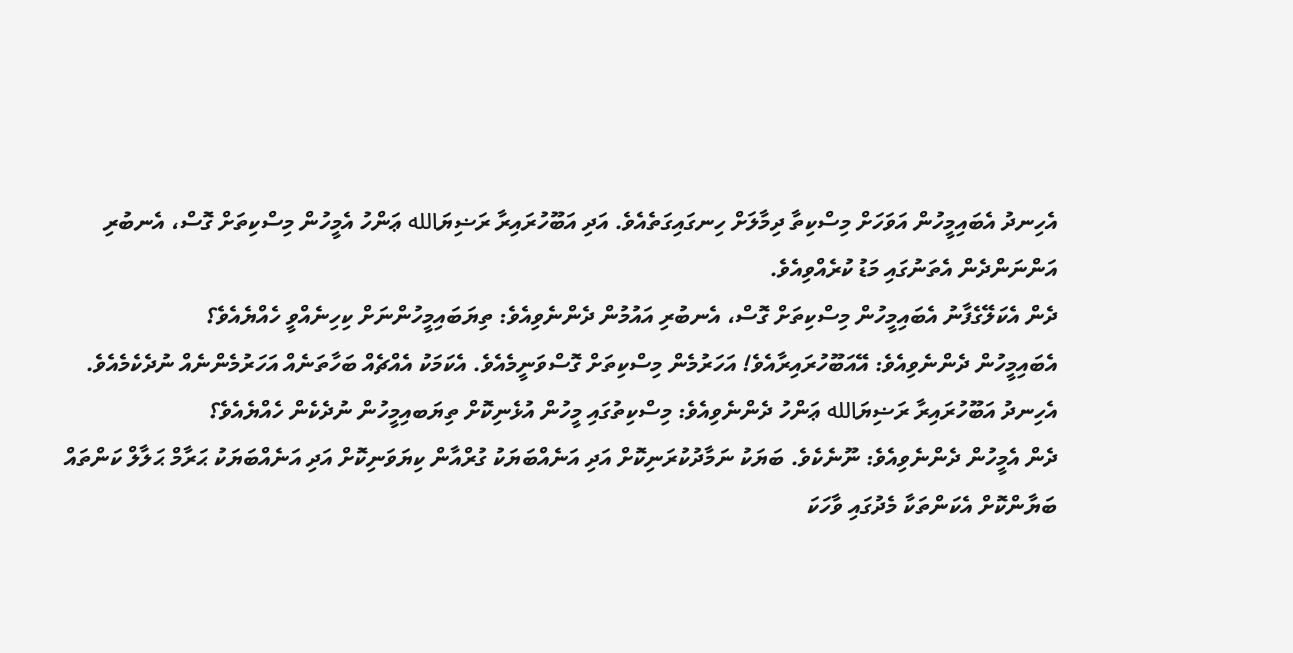އެހިނދު އެބައިމީހުން އަވަހަށް މިސްކިތާ ދިމާލަށް ހިނގައިގަތެއެވެ. އަދި އަބޫހުރައިރާ ރަޟިޔަالله ޢަންހު އެމީހުން މިސްކިތަށް ގޮސް، އެނބުރި އަންނަންދެން އެތަނުގައި މަޑު ކުރެއްވިއެވެ.
ދެން އެކަލޭގެފާނު އެބައިމީހުން މިސްކިތަށް ގޮސް، އެނބުރި އައުމުން ދެންނެވިއެވެ: ތިޔަބައިމީހުންނަށް ކިހިނެއްވީ ހެއްޔެއެވެ؟
އެބައިމީހުން ދެންނެވިއެވެ: އޭއަބޫހުރައިރާއެވެ! އަހަރުމެން މިސްކިތަށް ގޮސްވަނީމެއެވެ. އެކަމަކު އެއްޗެއް ބަހާތަނެއް އަހަރުމެންނެއް ނުދެކެމެއެވެ.
އެހިނދު އަބޫހުރައިރާ ރަޟިޔަالله ޢަންހު ދެންނެވިއެވެ: މިސްކިތުގައި މީހުން އުޅެނިކޮށް ތިޔަބއިމީހުން ނުދެކެން ހެއްޔެއެވެ؟
ދެން އެމީހުން ދެންނެވިއެވެ: ނޫނެކެވެ. ބަޔަކު ނަމާދުކުރަނިކޮށް އަދި އަނެއްބަޔަކު ގުރްއާން ކިޔަވަނިކޮށް އަދި އަނެއްބަޔަކު ޙަރާމް ޙަލާލް ކަންތައް ބަޔާންކޮށް އެކަންތަކާ މެދުގައި ވާހަކަ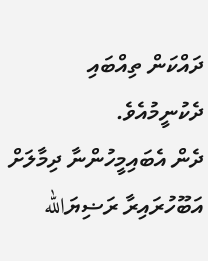ދައްކަން ތިއްބައި ދެކުނީމުއެވެ.
ދެން އެބައިމީހުންނާ ދިމާލަށް އަބޫހުރައިރާ ރަޟިޔަالله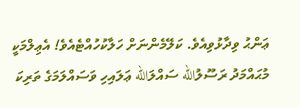ޢަންޙު ވިދާޅުވިއެވެ. ކަލޭމެންނަށް ހަލާކުހުއްޓެއެވެ! އެޢިލްމަކީ މުޙައްމަދު ރަސޫލުالله ސައްލަالله ޢަލައިހި ވަސައްލަމަގެ ތަރިކަ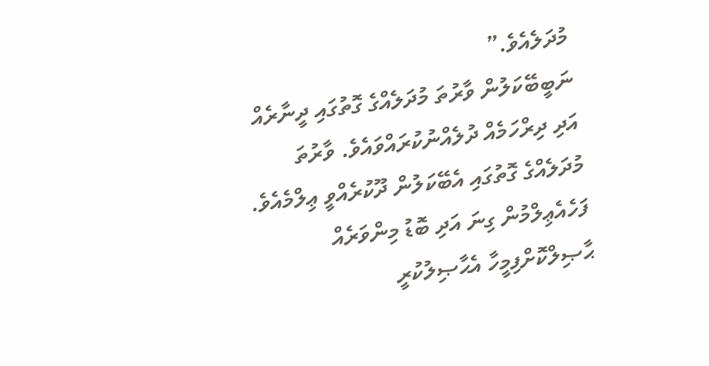މުދަލެއެވެ.”
ނަބީބޭކަލުން ވާރުތަ މުދަލެއްގެ ގޮތުގައި ދީނާރެއް އަދި ދިރްހަމެއް ދުލެއްނުކުރައްވައެވެ. ވާރުތަ މުދަލެއްގެ ގޮތުގައި އެބޭކަލުން ދޫކުރެއްވީ ޢިލްމެއެވެ. ފަހެއެޢިލްމުން ގިނަ އަދި ބޮޑު މިންވަރެއް ޙާޞިލްކޮށްފިމީހާ އެޙާޞިލުކުރީ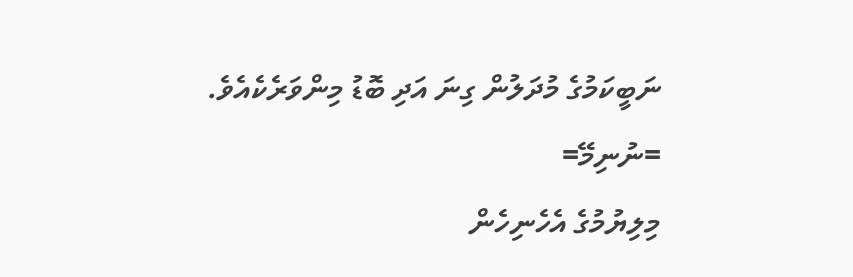ނަބީކަމުގެ މުދަލުން ގިނަ އަދި ބޮޑު މިންވަރެކެއެވެ.
=ނުނިމޭ=
މިލިޔުމުގެ އެހެނިހެން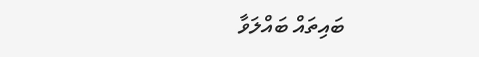ބައިތައް ބައްލަވާ